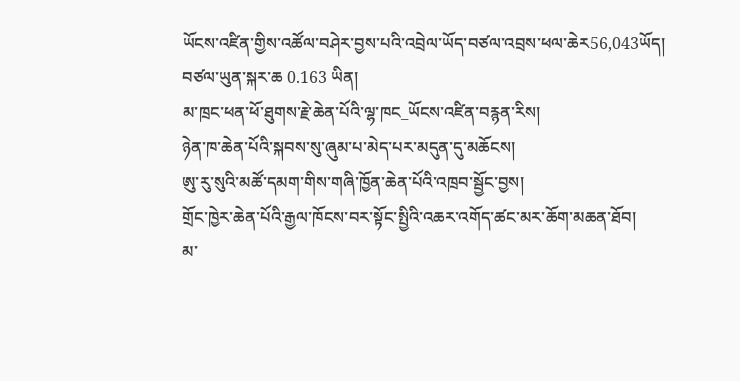ཡོངས་འཛིན་གྱིས་འཚོལ་བཤེར་བྱས་པའི་འབྲེལ་ཡོད་བཙལ་འབྲས་ཕལ་ཆེར56,043ཡོད།  བཙལ་ཡུན་སྐར་ཆ 0.163 ཡིན།
མ་ཁྲང་ཕན་ཕོ་ཐུགས་རྗེ་ཆེན་པོའི་ལྷ་ཁང_ཡོངས་འཛིན་བརྙན་རིས།
ཉེན་ཁ་ཆེན་པོའི་སྐབས་སུ་ཞུམ་པ་མེད་པར་མདུན་དུ་མཆོངས།
ཨུ་རུ་སུའི་མཚོ་དམག་གིས་གཞི་ཁྱོན་ཆེན་པོའི་འཁྲབ་སྦྱོང་བྱས།
གྲོང་ཁྱེར་ཆེན་པོའི་རྒྱལ་ཁོངས་བར་སྟོང་སྤྱིའི་འཆར་འགོད་ཚང་མར་ཆོག་མཆན་ཐོབ།
མ་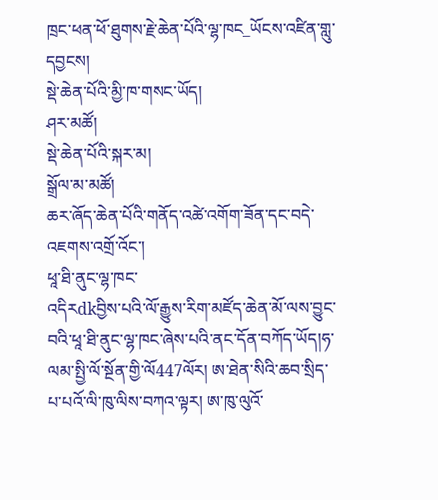ཁྲང་ཕན་ཕོ་ཐུགས་རྗེ་ཆེན་པོའི་ལྷ་ཁང_ཡོངས་འཛིན་གླུ་དབྱངས།
སྡེ་ཆེན་པོའི་མྱི་ཁ་གསང་ཡོད།
ཤར་མཚོ།
སྡེ་ཆེན་པོའི་སྐར་མ།
སྒྲོལ་མ་མཚོ།
ཆར་ཞོད་ཆེན་པོའི་གནོད་འཚེ་འགོག་ཟོན་དང་བདེ་འཇགས་འགྲོ་འོང་།
ཕཱ་ཐི་ནུང་ལྷ་ཁང་
འདིརdkབྱིས་པའི་ལོ་རྒྱུས་རིག་མཛོད་ཆེན་མོ་ལས་བྱུང་བའི་ཕཱ་ཐི་ནུང་ལྷ་ཁང་ཞེས་པའི་ནང་དོན་བཀོད་ཡོད།ཧ་ལམ་སྤྱི་ལོ་སྔོན་གྱི་ལོ447ལོར། ཨ་ཐེན་སིའི་ཆབ་སྲིད་པ་པའོ་ལི་ཁུ་ལིས་བཀའ་ལྟར། ཨ་ཁུ་ལུའོ་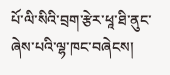པོ་ལི་སིའི་བྲག་རྩེར་ཕཱ་ཐི་ནུང་ཞེས་པའི་ལྷ་ཁང་བཞེངས།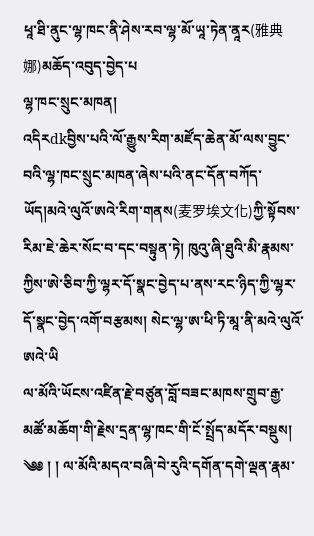ཕཱ་ཐི་ནུང་ལྷ་ཁང་ནི་ཤེས་རབ་ལྷ་མོ་ཡཱ་ཏེན་ནཱར(雅典娜)མཆོད་འབུད་བྱེད་པ
ལྷ་ཁང་སྲུང་མཁན།
འདིརdkབྱིས་པའི་ལོ་རྒྱུས་རིག་མཛོད་ཆེན་མོ་ལས་བྱུང་བའི་ལྷ་ཁང་སྲུང་མཁན་ཞེས་པའི་ནང་དོན་བཀོད་ཡོད།མའེ་ལུའོ་ཨའེ་རིག་གནས(麦罗埃文化)ཀྱི་སྟོབས་རིམ་ཇེ་ཆེར་སོང་བ་དང་བསྟུན་ཏེ། ཁུའུ་ཞི་ཐུའི་མི་རྣམས་ཀྱིས་ཨེ་ཅིབ་ཀྱི་ལྷར་དོ་སྣང་བྱེད་པ་ནས་རང་ཉིད་ཀྱི་ལྷར་དོ་སྣང་བྱེད་འགོ་བརྩམས། སེང་ལྷ་ཨ་ཕི་ཏི་མཱ་ནི་མའེ་ལུའོ་ཨའེ་ཡི
ལ་མོའི་ཡོངས་འཛིན་རྗེ་བཙུན་བློ་བཟང་མཁས་གྲུབ་རྒྱ་མཚོ་མཆོག་གི་རྗེས་དྲན་ལྷ་ཁང་གི་ངོ་སྤྲོད་མདོར་བསྡུས།
༄༅ ། ། ལ་མོའི་མདའ་བཞི་བེ་རུའི་དགོན་དགེ་ལྡན་རྣམ་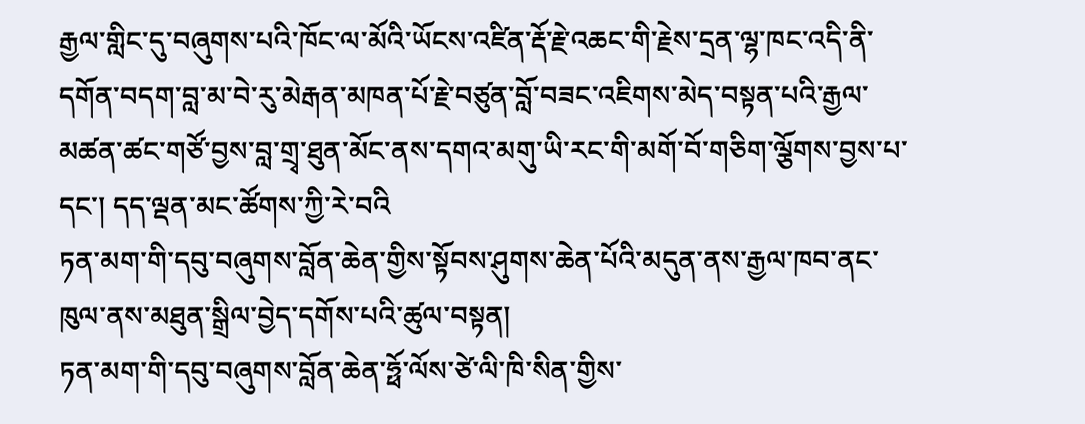རྒྱལ་གླིང་དུ་བཞུགས་པའི་ཁོང་ལ་མོའི་ཡོངས་འཛིན་རྡོ་རྗེ་འཆང་གི་རྗེས་དྲན་ལྷ་ཁང་འདི་ནི་དགོན་བདག་བླ་མ་བེ་རུ་མེརྒན་མཁན་པོ་རྗེ་བཙུན་བློ་བཟང་འཇིགས་མེད་བསྟན་པའི་རྒྱལ་མཚན་ཚང་གཙོ་བྱས་བླ་གྲྭ་ཐུན་མོང་ནས་དགའ་མགུ་ཡི་རང་གི་མགོ་བོ་གཅིག་ལྕོགས་བྱས་པ་དང་། དད་ལྡན་མང་ཚོགས་ཀྱི་རེ་བའི
ཏན་མག་གི་དབུ་བཞུགས་བློན་ཆེན་གྱིས་སྟོབས་ཤུགས་ཆེན་པོའི་མདུན་ནས་རྒྱལ་ཁབ་ནང་ཁུལ་ནས་མཐུན་སྒྲིལ་བྱེད་དགོས་པའི་ཚུལ་བསྟན།
ཏན་མག་གི་དབུ་བཞུགས་བློན་ཆེན་ཧྥོ་ལོས་ཙེ་ལི་ཁི་སིན་གྱིས་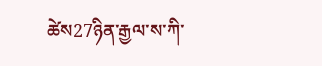ཚེས27ཉིན་རྒྱལ་ས་ཀི་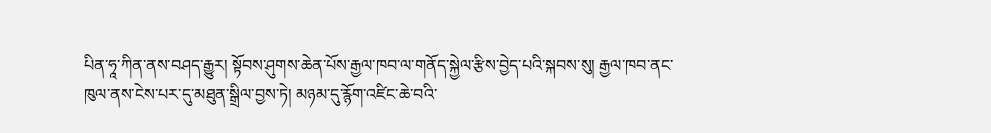པིན་ཧཱ་ཀིན་ནས་བཤད་རྒྱུར། སྟོབས་ཤུགས་ཆེན་པོས་རྒྱལ་ཁབ་ལ་གནོད་སྐྱེལ་རྩིས་བྱེད་པའི་སྐབས་སུ། རྒྱལ་ཁབ་ནང་ཁུལ་ནས་ངེས་པར་དུ་མཐུན་སྒྲིལ་བྱས་ཏེ། མཉམ་དུ་རྙོག་འཛིང་ཆེ་བའི་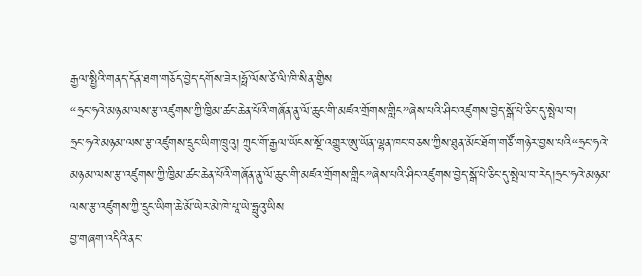རྒྱལ་སྤྱིའི་གནད་དོན་ཐག་གཅོད་བྱེད་དགོས་ཟེར།ཧྥོ་ལོས་ཙེ་ལི་ཁི་སིན་གྱིས
“ཧྲང་ཧའེ་མཉམ་ལས་རྩ་འཛུགས་ཀྱི་ཁྱིམ་ཚང་ཆེན་པོའི་གཞོན་ནུ་ལོ་ཆུང་གི་མཛའ་གྲོགས་གླིང”ཞེས་པའི་ཤིང་འཛུགས་བྱེད་སྒོ་པེ་ཅིང་དུ་སྤེལ་བ།
ཧྲང་ཧའེ་མཉམ་ལས་རྩ་འཛུགས་དྲུང་ཡིག་ཁྲུའུ། ཀྲུང་གོ་རྒྱལ་ཡོངས་སྔོ་འགྱུར་ཨུ་ཡོན་ལྷན་ཁང་བཅས་ཀྱིས་ཐུན་མོང་ཐོག་གཙོ་གཉེར་བྱས་པའི“ཧྲང་ཧའེ་མཉམ་ལས་རྩ་འཛུགས་ཀྱི་ཁྱིམ་ཚང་ཆེན་པོའི་གཞོན་ནུ་ལོ་ཆུང་གི་མཛའ་གྲོགས་གླིང”ཞེས་པའི་ཤིང་འཛུགས་བྱེད་སྒོ་པེ་ཅིང་དུ་སྤེལ་བ་རེད།ཧྲང་ཧའེ་མཉམ་ལས་རྩ་འཛུགས་ཀྱི་དྲུང་ཡིག་ཆེ་མོ་ཡེར་མེ་ཁེ་པཱ་ཡེ་ཧྥུའུ་ཡིས
བྱ་གཞག་འདིའི་ནང་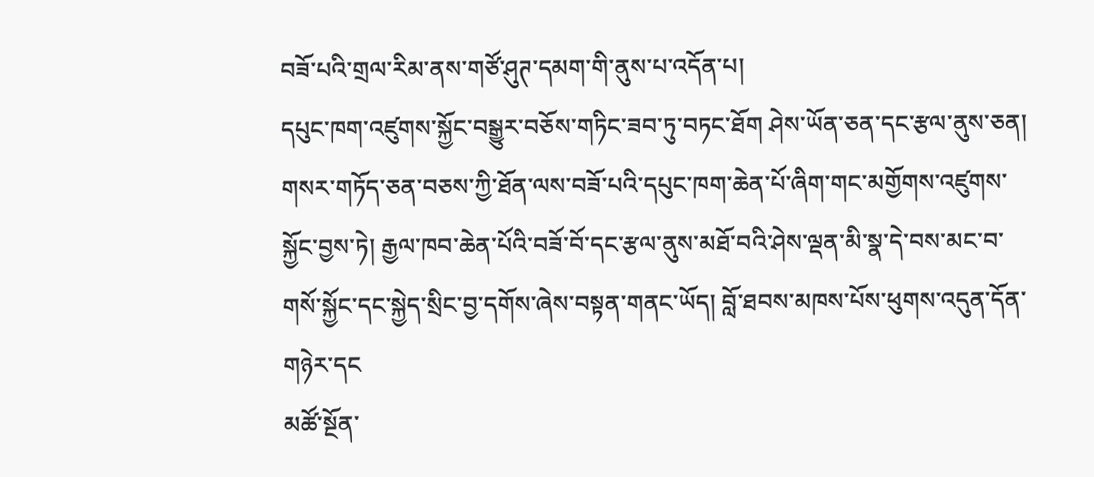བཟོ་པའི་གྲལ་རིམ་ནས་གཙོ་ཤུཊ་དམག་གི་ནུས་པ་འདོན་པ།
དཔུང་ཁག་འཛུགས་སྐྱོང་བསྒྱུར་བཅོས་གཏིང་ཟབ་ཏུ་བཏང་ཐོག ཤེས་ཡོན་ཅན་དང་རྩལ་ནུས་ཅན། གསར་གཏོད་ཅན་བཅས་ཀྱི་ཐོན་ལས་བཟོ་པའི་དཔུང་ཁག་ཆེན་པོ་ཞིག་གང་མགྱོགས་འཛུགས་སྐྱོང་བྱས་ཏེ། རྒྱལ་ཁབ་ཆེན་པོའི་བཟོ་བོ་དང་རྩལ་ནུས་མཐོ་བའི་ཤེས་ལྡན་མི་སྣ་དེ་བས་མང་བ་གསོ་སྐྱོང་དང་སྐྱེད་སྲིང་བྱ་དགོས་ཞེས་བསྟན་གནང་ཡོད། བློ་ཐབས་མཁས་པོས་ཕུགས་འདུན་དོན་གཉེར་དང
མཚོ་སྔོན་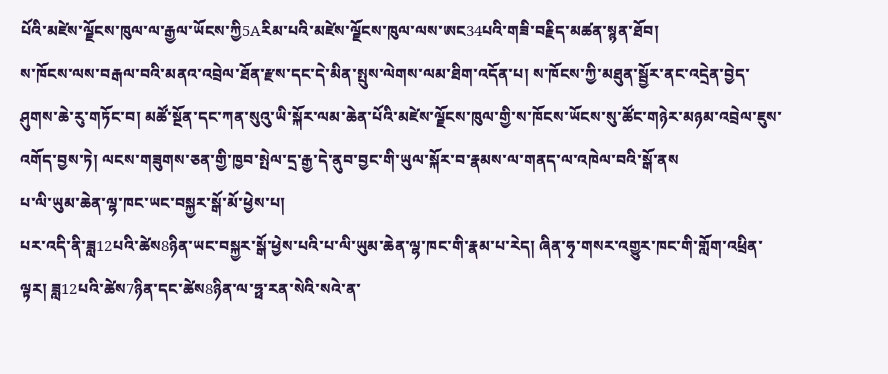པོའི་མཛེས་ལྗོངས་ཁུལ་ལ་རྒྱལ་ཡོངས་ཀྱི5Aརིམ་པའི་མཛེས་ལྗོངས་ཁུལ་ལས་ཨང34པའི་གཟི་བརྗིད་མཚན་སྙན་ཐོབ།
ས་ཁོངས་ལས་བརྒལ་བའི་མནའ་འབྲེལ་ཐོན་རྫས་དང་དེ་མིན་སྤུས་ལེགས་ལམ་ཐིག་འདོན་པ། ས་ཁོངས་ཀྱི་མཐུན་སྦྱོར་ནང་འདྲེན་བྱེད་ཤུགས་ཆེ་རུ་གཏོང་བ། མཚོ་སྔོན་དང་ཀན་སུའུ་ཡི་སྐོར་ལམ་ཆེན་པོའི་མཛེས་ལྗོངས་ཁུལ་གྱི་ས་ཁོངས་ཡོངས་སུ་ཚོང་གཉེར་མཉམ་འབྲེལ་ཇུས་འགོད་བྱས་ཏེ། ལངས་གཟུགས་ཅན་གྱི་ཁྱབ་སྤེལ་དྲ་རྒྱ་དེ་ནུབ་བྱང་གི་ཡུལ་སྐོར་བ་རྣམས་ལ་གནད་ལ་འཁེལ་བའི་སྒོ་ནས
པ་ལི་ཡུམ་ཆེན་ལྷ་ཁང་ཡང་བསྐྱར་སྒོ་མོ་ཕྱེས་པ།
པར་འདི་ནི་ཟླ12པའི་ཚེས8ཉིན་ཡང་བསྐྱར་སྒོ་ཕྱེས་པའི་པ་ལི་ཡུམ་ཆེན་ལྷ་ཁང་གི་རྣམ་པ་རེད། ཞིན་ཧྭ་གསར་འགྱུར་ཁང་གི་གློག་འཕྲིན་ལྟར། ཟླ12པའི་ཚེས7ཉིན་དང་ཚེས8ཉིན་ལ་ཧྥ་རན་སེའི་སའེ་ན་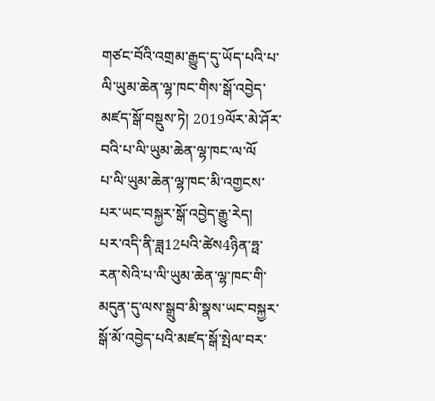གཙང་བོའི་འགྲམ་རྒྱུད་དུ་ཡོད་པའི་པ་ལི་ཡུམ་ཆེན་ལྷ་ཁང་གིས་སྒོ་འབྱེད་མཛད་སྒོ་བསྡུས་ཏེ། 2019ལོར་མེ་ཤོར་བའི་པ་ལི་ཡུམ་ཆེན་ལྷ་ཁང་ལ་ལོ
པ་ལི་ཡུམ་ཆེན་ལྷ་ཁང་མི་འགྱངས་པར་ཡང་བསྐྱར་སྒོ་འབྱེད་རྒྱུ་རེད།
པར་འདི་ནི་ཟླ12པའི་ཚེས4ཉིན་ཧྥ་རན་སེའི་པ་ལི་ཡུམ་ཆེན་ལྷ་ཁང་གི་མདུན་དུ་ལས་སྒྲུབ་མི་སྣས་ཡང་བསྐྱར་སྒོ་མོ་འབྱེད་པའི་མཛད་སྒོ་སྤེལ་བར་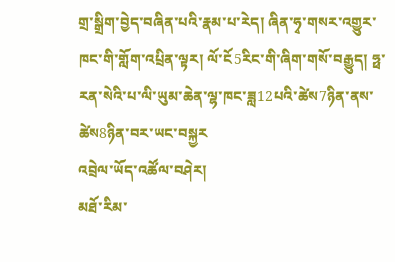གྲ་སྒྲིག་བྱེད་བཞིན་པའི་རྣམ་པ་རེད། ཞིན་ཧྭ་གསར་འགྱུར་ཁང་གི་གློག་འཔྲིན་ལྟར། ལོ་ངོ5རིང་གི་ཞིག་གསོ་བརྒྱུད། ཧྥ་རན་སེའི་པ་ལི་ཡུམ་ཆེན་ལྷ་ཁང་ཟླ12པའི་ཚེས7ཉིན་ནས་ཚེས8ཉིན་བར་ཡང་བསྐྱར
འབྲེལ་ཡོད་འཚོལ་བཤེར།
མཐོ་རིམ་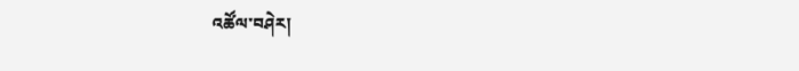འཚོལ་བཤེར།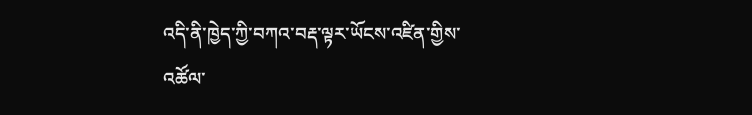འདི་ནི་ཁྱེད་ཀྱི་བཀའ་བརྡ་ལྟར་ཡོངས་འཛིན་གྱིས་འཚོལ་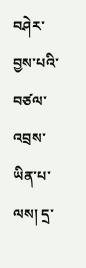བཤེར་བྱས་པའི་བཙལ་འབྲས་ཡིན་པ་ལས། དྲ་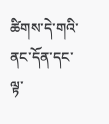ཚིགས་དེ་གའི་ནང་དོན་དང་ལྟ་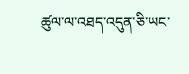ཚུལ་ལ་འཐད་འདུན་ཅི་ཡང་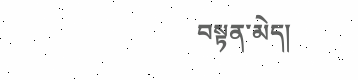བསྟན་མེད།